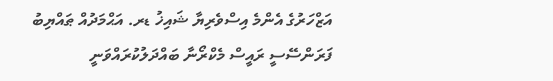އަޒްހަރުގެ އެންމެ އިސްވެރިޔާ ޝައިޚު ޑރ. އަޙްމަދުއް ޠައްޔިބު ފަރަންސޭސީ ރައީސް މެކްރޯނާ ބައްދަލުކުރައްވަނީ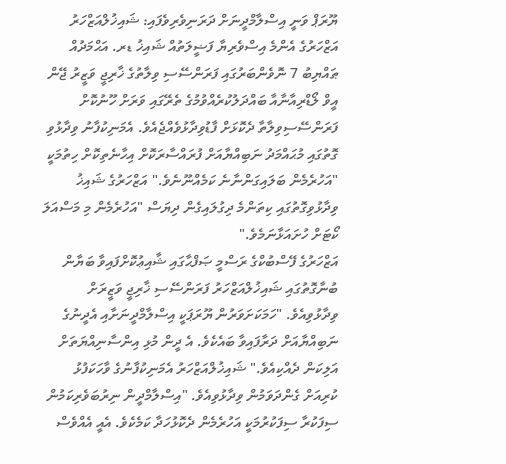ޔޫރަޕް ވަނީ އިސްލާމްދީނަށް ދަރަނިވެރިވެފައި: ޝައިޚުލްއަޒްހަރު
އަޒްހަރުގެ އެންމެ އިސްވެރިޔާ ފަޟީލަތުއް ޝައިޚު ޑރ. އަޙްމަދުއް ޠައްޔިބު 7 ނޮވެންބަރުގައި ފަރަންސޭސި ވިލާތުގެ ޚާރިޖީ ވަޒީރު ޖޭން އީވް ލޯޑްރިއާނާއާ ބައްދަލުކުރެއްވުމުގެ ތެރޭގައި ވަރަށް ހޫނުކޮށް ފަރަންސޭސިވިލާތާ ދެކޮޅަށް ފާޑުވިދާޅުވެއްޖެއެވެ. އެމަނިކުފާނު ވިދާޅުވި ގޮތުގައި މުޙައްމަދު ނަބިއްޔާއަށް ފުރައްސާރަކޮށް އިހާނެތިކޮށް ހިތުމަކީ "އަހުރެމެން ބަލައިގަންނާނެ ކަމެއްނޫނެވެ." އަޒްހަރުގެ ޝައިޚު ވިދާޅުވިގޮތުގައި ކިތަންމެ ދިގުލައިގެން ދިޔަސް "އަހުރެމެން މި މަސްއަލަ ކޯޓަށް ހުށައަޅާނަމެވެ."
އަޒްހަރުގެ ފޭސްބުކްގެ ރަސްމީ ޞަފްޙާގައި ޝާއިޢުކޮށްފައިވާ ބަޔާން ބުނާގޮތުގައި ޝައިޚުލްއަޒްހަރު ފަރަންސޭސި ޚާރިޖީ ވަޒީރަށް ވިދާޅުވިއެވެ. "ހަމަކަށަވަރުން ޔޫރަޕަކީ އިސްލާމްދީނަށާއި އެދީނުގެ ނަބިއްޔާއަށް ދަރާފައިވާ ބައެކެވެ. އެ ދީން މުޅި އިންސާނިއްޔަތަށް އަލިކަން ދެއްކިއެވެ." ޝައިޚުލްއަޒްހަރު އެމަނިކުފާނުގެ ވާހަކަފުޅު ކުރިއަށް ގެންދަވަމުން ވިދާޅުވިއެވެ. "އިސްލާމްދީން ނިރުބަވެރިކަމުން ސިފަކުރާ ސިފަކުރުމަކީ އަހުރެމެން ދެކޮޅުހަދާ ކަމެކެވެ. އެއީ އެއްވެސް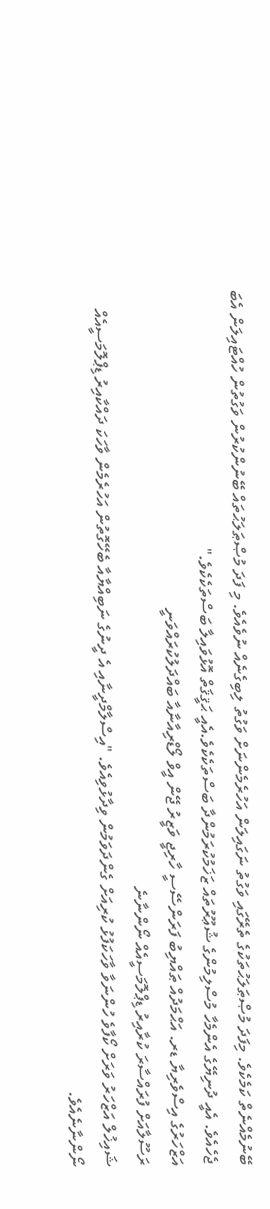ބޭނުމެއްނެތް ކަމެކެވެ. މިފަދަ މުޞްޠަލަޙުތަކުގެ ތެރޭގައި ވަގުތު ނަގައިލަން އަހުރެމެންނަށް ވަގުތު ލިބިގެނެއް ނުވެއެވެ. މި ފަދަ މުޞްޠަލަޙުތައް ބޭނުންކުރުން ވަގުތުން ހުއްޓައިލަން އެބަ ޖެހެއެވެ. އެއީ ދުނިޔޭގެ އެންމެހާ މުސްލިމުންގެ ޝުޢޫރުތައް ޒަޚަމުކުރަމުންދާ ބަސްތަކެކެވެ.އެއީ ޙަޤީޤަތް އޮޅުވައިލާ ބަސްތަކެކެވެ."
އަޒްހަރުގެ އިސްވެރިޔާ ޑރ. އަޙްމަދުއް ޠައްޔިބު ފަރަންސޭސީ ހާރިޖީ ވަޒީރު ޖޭން އީވް ލޯޑްރިއާނާއާ ބައްދަލުކުރައްވަނީ
ރަސޫލާއަށް ފުރައްސާރަ ކުރާއިރު ޑިޕްލޮމަސީއެއް ނޯންނާނެ
ޝައިޚުލް އަޒްހަރު ވަރަށް ކޯފާވެ ހުންނަވާ ވާހަކަފުޅު ކުރިއަށް ގެންދަވަމުން ވިދާޅުވިއެވެ. "އިސްލާމްދީނާއި އެ ދީނުގެ ނަބިއްޔާއާ ބެހޭގޮތުން އަހުރެމެން ވާހަކަ ދައްކާއިރު ޑިޕްލޮމަސީއެއް ނޯންނާނެއެވެ.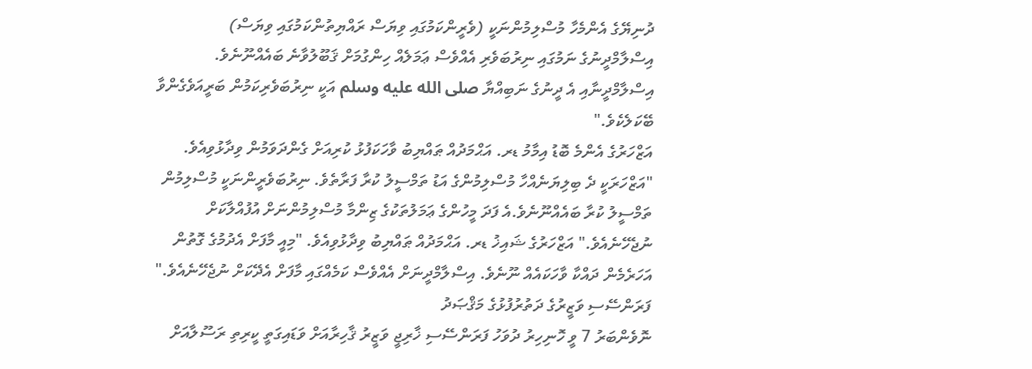ދުނިޔޭގެ އެންމެހާ މުސްލިމުންނަކީ (ވެރީންކަމުގައި ވިޔަސް ރައްޔިތުންކަމުގައި ވިޔަސް) އިސްލާމްދީނުގެ ނަމުގައި ނިރުބަވެރި އެއްވެސް ޢަމަލެއް ހިންގުމަށް ޤަބޫލުވާނެ ބައެއްނޫނެވެ. އިސްލާމްދީނާއި އެ ދީނުގެ ނަބިއްޔާ صلى الله عليه وسلم އަކީ ނިރުބަވެރިކަމުން ބަރީއަވެގެންވާ ބޭކަލެކެވެ."
އަޒްހަރުގެ އެންމެ ބޮޑު އިމާމު ޑރ. އަޙްމަދުއް ޠައްޔިބު ވާހަކަފުޅު ކުރިއަށް ގެންދަވަމުން ވިދާޅުވިއެވެ. "އަޒްހަރަކީ ދެ ބިލިޔަނެއްހާ މުސްލިމުންގެ އަޑު ތަމްސީލު ކުރާ ފަރާތެވެ. ނިރުބަވެރީންނަކީ މުސްލިމުން ތަމްސީލު ކުރާ ބައެއްނޫނެވެ.އެ ފަދަ މީހުންގެ ޢަމަލުތަކުގެ ޒިންމާ މުސްލިމުންނަށް އުފުއްލާކަށް ނުޖެހޭނެއެވެ." އަޒްހަރުގެ ޝައިޚު ޑރ. އަޙްމަދުއް ޠައްޔިބު ވިދާޅުވިއެވެ. "މިއީ މާފަށް އެދުމުގެ ގޮތުން އަހަރެމެން ދައްކާ ވާހަކައެއް ނޫނެވެ. އިސްލާމްދީނަށް އެއްވެސް ކަމެއްގައި މާފަށް އެދޭކަށް ނުޖެހޭނެއެވެ."
ފަރަންސޭސި ވަޒީރުގެ ދަތުރުފުޅުގެ މަޤްޞަދު
ނޮވެންބަރު 7 ވީ ހޮނިހިރު ދުވަހު ފަރަންސޭސި ޚާރިޖީ ވަޒީރު ޤާހިރާއަށް ވަޑައިގަތީ ކީރިތި ރަސޫލާއަށް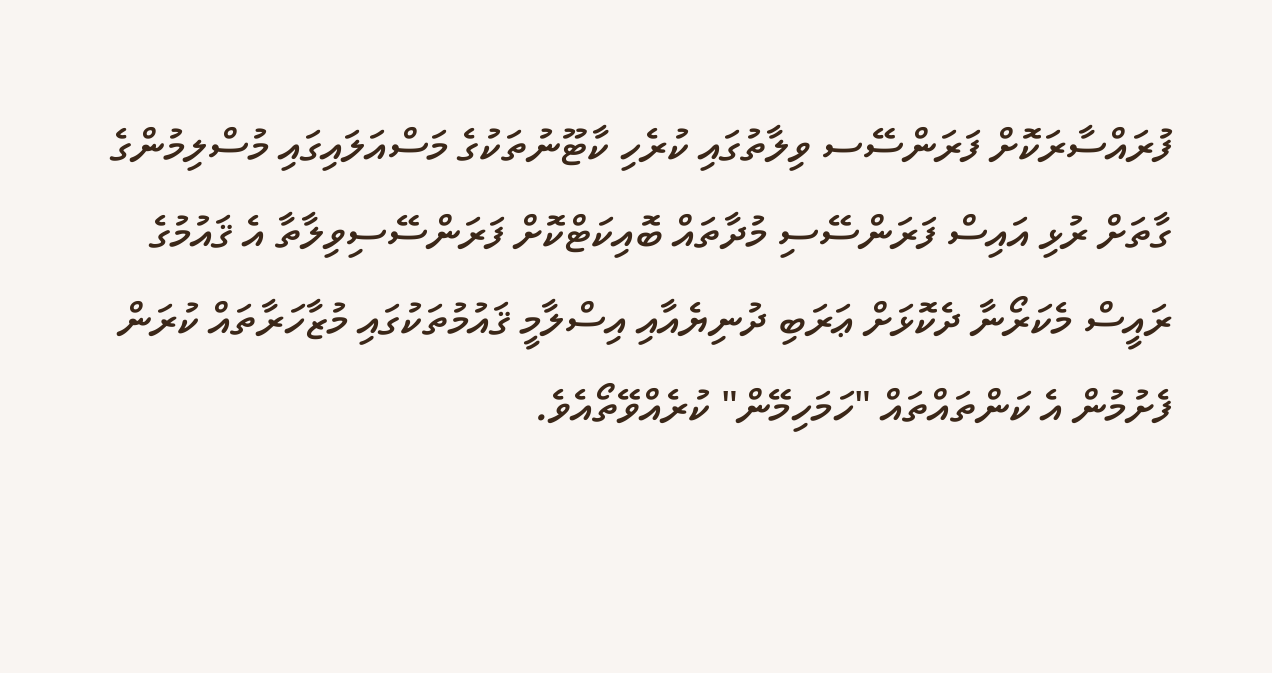ފުރައްސާރަކޮށް ފަރަންސޭސ ވިލާތުގައި ކުރެހި ކާޓޫނުތަކުގެ މަސްއަލައިގައި މުސްލިމުންގެ ގާތަށް ރުޅި އައިސް ފަރަންސޭސި މުދާތައް ބޮއިކަޓްކޮށް ފަރަންސޭސިވިލާތާ އެ ޤައުމުގެ ރައީސް މެކަރޯނާ ދެކޮޅަށް ޢަރަބި ދުނިޔެއާއި އިސްލާމީ ޤައުމުތަކުގައި މުޒާހަރާތައް ކުރަން ފެށުމުން އެ ކަންތައްތައް "ހަމަހިމޭން" ކުރެއްވޭތޯއެވެ.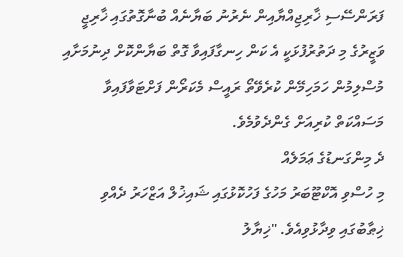ފަރަންސޭސި ޚާރިޖިއްޔާއިން ނެރުނު ބަޔާނެއް ބުނާގޮތުގައި ޚާރިޖީ ވަޒީރުގެ މި ދަތުރުފުޅަކީ އެ ކަން ހިނގާފައިވާ ގޮތް ބަޔާންކޮށް ދިނުމަށާއި މުސްލިމުން ހަމަހިމޭން ކުރެވޭތޯ ރައީސް މެކަރޯން ފަށްޓަވާފައިވާ މަސައްކަތް ކުރިއަށް ގެންދެވުމެވެ.
ދެ މިންގަނޑުގެ ޢަމަލެއް
މި ހުސްވި އޮކްޓޫބަރު މަހުގެ ފަހުކޮޅުގައި ޝައިޚުލް އަޒްހަރު ދެއްވި ޚިޠާބުގައި ވިދާޅުވިއެވެ. "ޚިޔާލު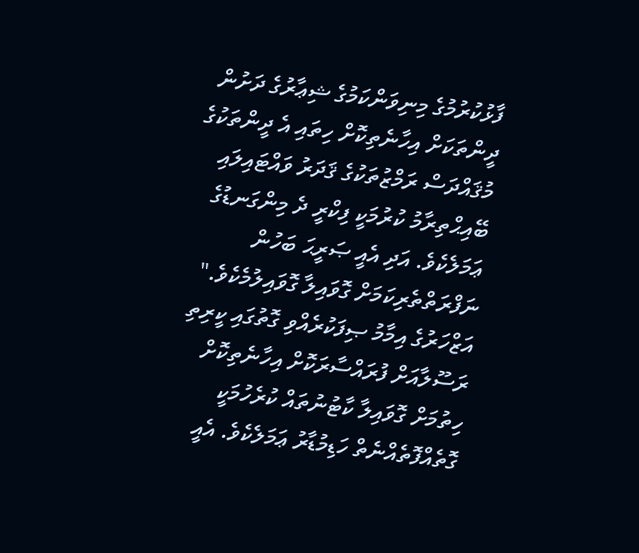ފާޅުކުރުމުގެ މިނިވަންކަމުގެ ޝިޢާރުގެ ދަށުން ދީންތަކަށް އިހާނެތިކޮށް ހިތައި އެ ދީންތަކުގެ މުޤައްދަސް ރަމްޒުތަކުގެ ޤަދަރު ވައްޓައިލައި ބޭއިޙްތިރާމު ކުރުމަކީ ފިކްރީ ދެ މިންގަނޑުގެ ޢަމަލެކެވެ. އަދި އެއީ ޞަރީޙަ ބަހުން ނަފްރަތްތެރިކަމަށް ގޮވައިލާ ގޮވައިލުމެކެވެ."
އަޒްހަރުގެ އިމާމު ޞިފަކުރެއްވި ގޮތުގައި ކީރިތި ރަސޫލާއަށް ފުރައްސާރަކޮށް އިހާނެތިކޮށް ހިތުމަށް ގޮވައިލާ ކާޓުނުތައް ކުރެހުމަކީ ގޮތެއްފޮތެއްނެތް ހަޑިމުޑާރު ޢަމަލެކެވެ. އެއީ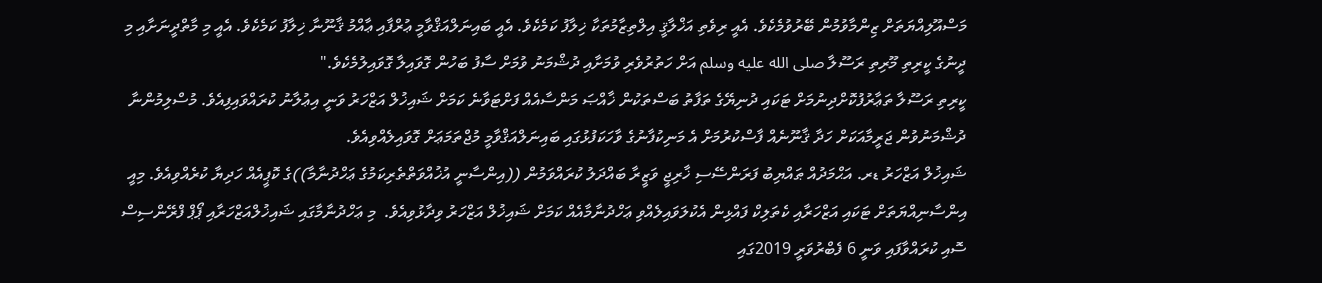މަސްއޫލިއްޔަތަށް ޒިންމާވުމުން ބޭރުވުމެކެވެ. އެއީ ރިވެތި އަޚްލާޤީ އިލްތިޒާމުތަކާ ޚިލާފު ކަމެކެވެ. އެއީ ބައިނަލްއަޤްވާމީ ޢުރްފާއި ޢާއްމު ޤާނޫނާ ޚިލާފު ކަމެކެވެ. އެއީ މި މާތްދީނަށާއި މި ދީނުގެ ކީރިތި މޫރިތި ރަސޫލާ صلى الله عليه وسلم އަށް ހަތުރުވެރި ވުމަށާއި ދުޝްމަނު ވުމަށް ސާފު ބަހުން ގޮވައިލާ ގޮވައިލުމެކެވެ."
ކީރިތި ރަސޫލާ ތަޢާރުފުކޮށްދިނުމަށް ޓަކައި ދުނިޔޭގެ ތަފާތު ބަސްތަކުން ޚާއްޞަ މަންސާއެއް ފަށްޓަވާނެ ކަމަށް ޝައިޚުލް އަޒްހަރު ވަނީ އިޢުލާނު ކުރައްވައިފިއެވެ. މުސްލިމުންނާ ދުޝްމަނުވުން ޖަރީމާއަކަށް ހަދާ ޤާނޫނެއް ފާސްކުރުމަށް އެ މަނިކުފާނުގެ ވާހަކަފުޅުގައި ބައިނަލްއަޤްވާމީ މުޖްތަމަޢަށް ގޮވައިލެއްވިއެވެ.
ޝައިޚުލް އަޒްހަރު ޑރ. އަޙްމަދުއް ޠައްޔިބު ފަރަންސޭސި ޚާރިޖީ ވަޒީރާ ބައްދަލު ކުރައްވަމުން ((އިންސާނީ އުޚުއްވަތްތެރިކަމުގެ ޢަހްދުނާމާ))ގެ ކޮޕީއެއް ހަދިޔާ ކުރެއްވިއެވެ. މިއީ އިންސާނިއްޔަތަށް ޓަކައި އަޒްހަރާއި ކެތަލިކް ފައްޅިން އެކުލަވައިލެއްވި ޢަހްދުނާމާއެއް ކަމަށް ޝައިޚުލް އަޒްހަރު ވިދާޅުވިއެވެ.  މި ޢަހްދުނާމާގައި ޝައިޚުލްއަޒްހަރާއި ޕޯޕް ފްރޭންސިސް ސޮއި ކުރައްވާފައި ވަނީ 6 ފެބްރުވަރީ 2019ގައި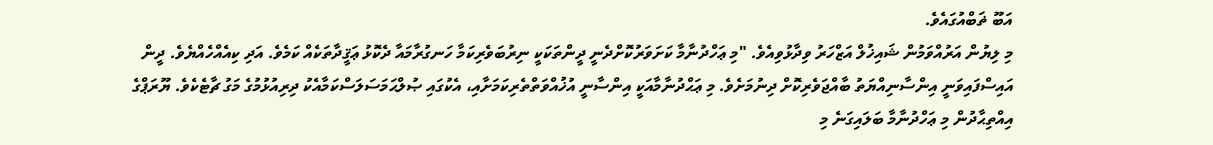އަބޫ ޡަބްއުގައެވެ.
މި ލިޔުން އަރުއްވަމުން ޝައިޚުލް އަޒްހަރު ވިދާޅުވިއެވެ. "މި ޢަހްދުނާމާ ކަށަވަރުކޮށްދެނީ ދީންތަކަކީ ނިރުބަވެރިކަމާ ހަނގުރާމައާ ދެކޮޅު ޢަޤީދާތަކެއް ކަމެވެ. އަދި ކިއެއްހެއްޔެވެ. ދީން އައިސްފައިވަނީ އިންސާނިއްޔަތު ބާއްޖަވެރިކޮށް ދިނުމަށެވެ. މި ޢަޙްދުނާމާއަކީ އިންސާނީ އުޚުއްވަތްތެރިކަމަށާއި، އެކުގައި ޞުލްޙަމަސަލަސްކަމާއެކު ދިރިއުޅުމުގެ މަގު ޗާޓެކެވެ. ޔޫރަޕްގެ އިއްތިޙާދުން މި ޢަހްދުނާމާ ބަލައިގަނެ މި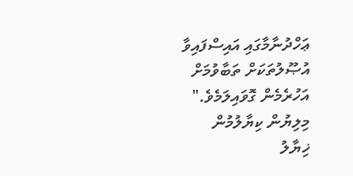ޢަހްދުނާމާގައި އައިސްފައިވާ އުޞޫލުތަކަށް ތަބާވުމަށް އަހުރެމެން ގޮވައިލަމެވެ."
މިލިޔުން ކިޔާލުމުން
ޚިޔާލު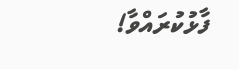ފާޅުކުރައްވާ!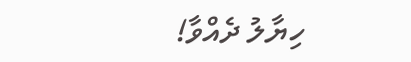ހިޔާލު ދެއްވާ!